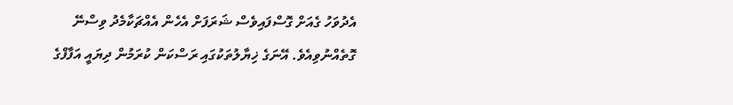އެދުވަހު ގެއަށް ގޮސްފައިވެސް ޝަރަފަށް އެހެން އެއްޗަކާމެދު ވިސްނޭ ގޮތެއްނުވިއެވެ. އޭނަގެ ޚިޔާލުތަކުގައި ރަސްކަން ކުރަމުން ދިޔައީ އަފާފްގެ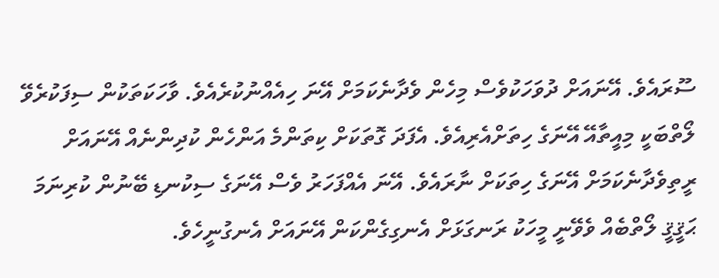ސޫރައެވެ. އޭނައަށް ދުވަހަކުވެސް މިހެން ވެދާނެކަމަށް އޭނަ ހިއެއްނުކުރެއެވެ. ވާހަކަތަކުން ސިފަކުރެވޭ ލޯތްބަކީ މިއީތާއޭ އޭނަގެ ހިތަށްއެރިއެވެ. އެފަދަ ގޮތަކަށް ކިތަންމެ އަންހެން ކުދިންނެއް އޭނައަށް ރީތިވެދާނެކަމަށް އޭނަގެ ހިތަކަށް ނާރައެވެ. އޭނަ އެއްފަހަރު ވެސް އޭނަގެ ސިކުނޑި ބޭނުން ކުރިނަމަ ޙަޤީޤީ ލޯތްބެއް ވެވޭނީ މީހަކު ރަނގަޅަށް އެނގިގެންކަން އޭނައަށް އެނގުނީހެވެ.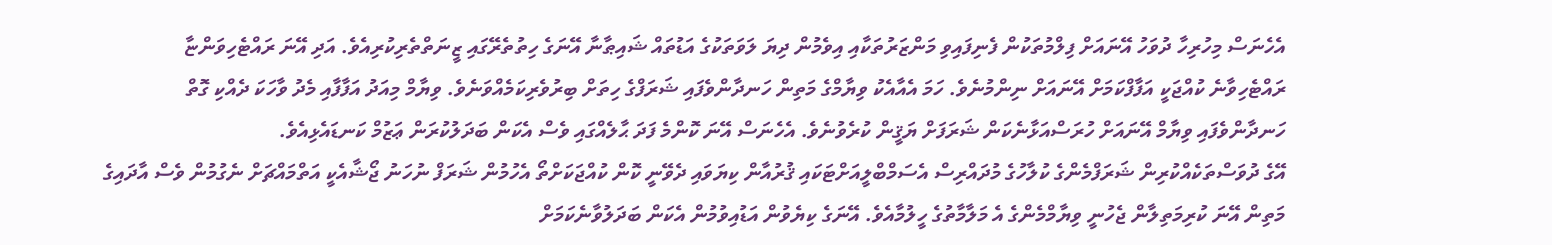އެހެނަސް މިހުރިހާ ދުވަހު އޭނައަށް ފިލްމުތަކުން ފެނިފައިވި މަންޒަރުތަކާއި އިވެމުން ދިޔަ ލަވަތަކުގެ އަޑުތައް ޝައިޠާނާ އޭނަގެ ހިތުތެރޭގައި ޒީނަތްތެރިކުރިއެވެ. އަދި އޭނަ ރައްޓެހިވަންޏާ ރައްޓެހިވާނެ ކުއްޖަކީ އަފާފްކަމަށް އޭނައަށް ނިންމުނެވެ. ހަމަ އެއާއެކު ވިޔާމްގެ މަތިން ހަނދާންވެފައި ޝަރަފްގެ ހިތަށް ބިރުވެރިކަމެއްވަނެވެ. ވިޔާމް މިއަދު އަފާފާއި މެދު ވާހަކަ ދެއްކި ގޮތް ހަނދާންވެފައި ވިޔާމް އޭނައަށް ހުރަސްއަޅާނެކަން ޝަރަފަށް ޔަޤީން ކުރެވުނެވެ. އެހެނަސް އޭނަ ކޮންމެ ފަދަ ޙާލެއްގައި ވެސް އެކަން ބަދަލުކުރަން ޢަޒުމް ކަނޑައެޅިއެވެ.
އޭގެ ދުވަސްތަކެއްކުރިން ޝަރަފްމެންގެ ކުލާހުގެ މުދައްރިސް އެސަމްބްލީއަށްޓަކައި ޤުރުއާން ކިޔަވައި ދެވޭނީ ކޮން ކުއްޖަކަށްތޯ އެހުމުން ޝަރަފް ނުހަނު ޖޯޝާއެކީ އަތްމައްޗަށް ނެގުމުން ވެސް އާދައިގެ މަތިން އޭނަ ކުރިމަތިލާން ޖެހުނީ ވިޔާމްމެންގެ އެ މަލާމާތުގެ ހީލުމާއެވެ. އޭނަގެ ކިޔެވުން އަޑުއިވުމުން އެކަން ބަދަލުވާނެކަމަށް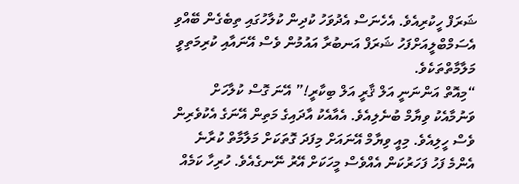ޝަރަފް ހީކުރިއެވެ. އެހެނަސް އެދުވަހު ކުދިން ކުލާހުގައި ތިބެގެން ބޭއްވި އެސަމްބްލީއަށްފަހު ޝަރަފް އަނބުރާ އައުމުން ވެސް އޭނައާއި ކުރިމަތިވީ މަލާމާތްތަކެވެ.
“މިއޮތް އަންނަނީ އަލް ޤާރީ އަލް ބިކާރީ!” އޭނަ ގޮސް ކުލާހަށް ވަނުމާއެކު ވިޔާމް ބުނެލިއެވެ. އެއާއެކު އާދައިގެ މަތިން އޭނަގެ އެކުވެރިން ވެސް ހީލިއެވެ. މިއީ ވިޔާމް އޭނައަށް މިފަދަ ގޮތަކަށް މަލާމާތް ކުރާނެ އެންމެ ފަހު ފަހަރުކަން އެއްވެސް މީހަކަށް އޭރު ނޭނގެއެވެ. ހުރިހާ ކަމެއް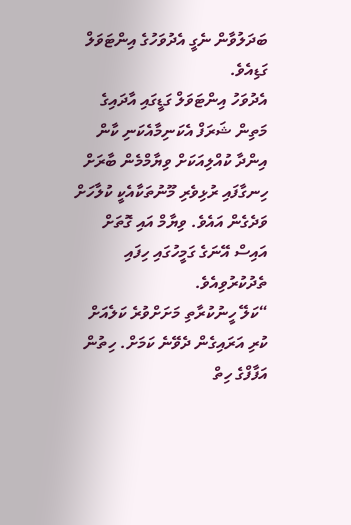ބަދަލުވާން ނެގީ އެދުވަހުގެ އިންޓަވަލް ގަޑިއެވެ.
އެދުވަހު އިންޓަވަލް ގަޑީގައި އާދައިގެ މަތިން ޝަރަފް އެކަނިމާއެކަނި ކާން އިންދާ ކުއްލިއަކަށް ވިޔާމްމެން ބާރަށް ހިނގާފައި ރުޅިވެރި މޫނުތަކާއެކީ ކުލާހަށް ވަދެގެން އައެވެ. ވިޔާމް އައި ގޮތަށް އައިސް އޭނަގެ ގަމީހުގައި ހިފައި ތެދުކުރުވިއެވެ.
“ކަލޭ ހީނުކުރާތި މަށަށްވުރެ ކަލެއަށް ކުރި އަރައިގެން ދެވޭނެ ކަމަށް. ހިތުން އަފާފްގެ ހިތް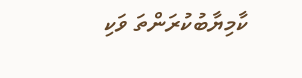ކާމިޔާބުކުރަންތަ ވަކި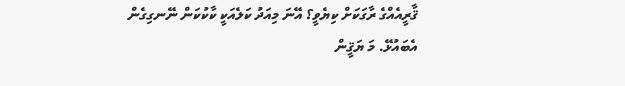ޤާރީއެއްގެ ރާގަކަށް ކިޔެވީ؟ އޭނަ މިއަދު ކަލެއަކީ ކާކުކަން ނޭނގިގެން އެބައުޅޭ. މަ ޔަޤީން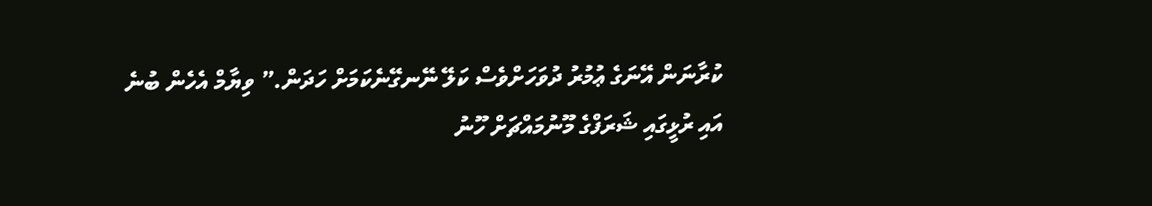ކުރާނަން އޭނަގެ ޢުމުރު ދުވަހަށްވެސް ކަލޭ ނޭނގޭނެކަމަށް ހަދަން.” ވިޔާމް އެހެން ބުނެ އައި ރުޅީގައި ޝަރަފްގެ މޫނުމައްޗަށް ހޫނު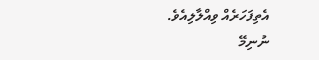އެތިފަހަރެއް ވިއްލާލިއެވެ.
ނުނިމޭ